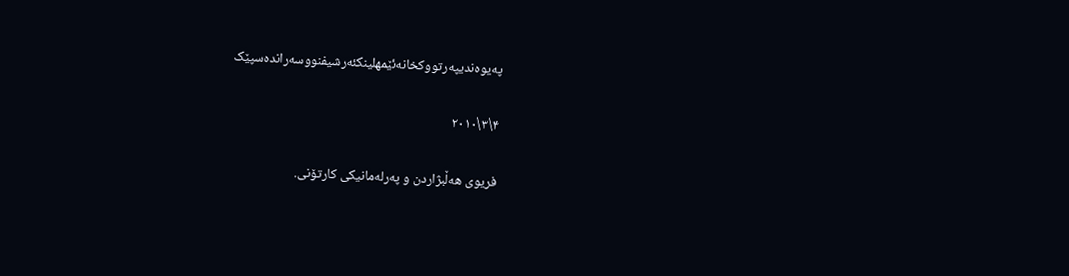په‌یوه‌ندیپه‌رتووکخانه‌ئێمهلینکئه‌رشیفنووسه‌رانده‌سپێک

۴\٣\٢٠١٠

فریوی هەڵبژاردن و پەرلەمانیکی کارتۆنی.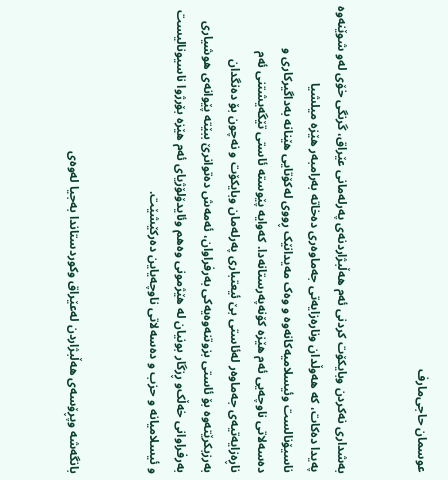عوسمان حاجی‌مارف


به‌شداری نه‌کردن ‌وبایکۆت کردنی ئه‌م هه‌ڵبژاردنه‌ی په‌رله‌مانی عێراق، گرنگی خۆی له‌و شوێنه‌وه‌ په‌یدا ده‌کات، که‌ هه‌وڵدان ‌وناره‌زایه‌تی جه‌ماوه‌ری ده‌خاته‌ به‌رامبه‌ر هێزه‌ میلشیا ناسیۆنالست ‌وئیسلامیه‌کانه‌وه‌ و وه‌ک مه‌یدانێک ڕووی‌ له‌کۆتایی هێنانه‌ به‌داگیرکاری ‌و ده‌سه‌لاتی ناوچه‌یی‌ ئه‌م هێزه‌ کۆنه‌په‌رستانه‌دا. که‌وایه‌ پێوسته‌ ئاستی تێگه‌یشتنی‌ ئه‌م ناڕه‌زایه‌تیه‌ی‌ جه‌ماوه‌ر له‌ئاستی‌ بێ‌ ئیعتباری په‌رله‌مان ‌وبایکۆت ‌و نه‌چون بۆ ده‌نگدان به‌رزبکرێته‌وه‌ بۆ ئاستی بزوتنه‌وه‌یه‌کی‌ به‌رفراوان، ئه‌مه‌ش ده‌توانرێ‌ ببێته‌ پێوانه‌ی هوشیاری به‌رفراوانی خه‌ڵک‌و ڕزگار بونیان له‌ هێژمونی وه‌هم ‌وئایدۆلۆژیای ئه‌م هێزه‌ بۆرژوا ناسیونالیست و ئیسلامیانه‌ و حزب و ده‌سه‌لاتی‌ ناوچه‌یاین ده‌رکێشێت.


بانگه‌شه‌ ‌وپڕۆسه‌ی هه‌ڵبژاردن له‌عێراق ‌وکوردستاندا به‌جیا له‌وه‌ی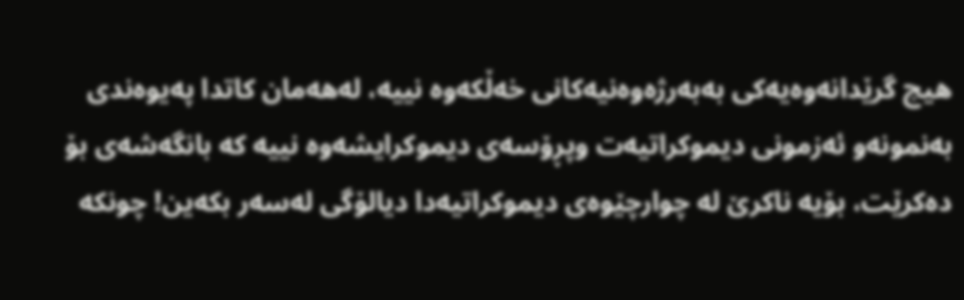هیچ گرێدانه‌وه‌یه‌کی به‌به‌رژه‌وه‌نیه‌کانی خه‌ڵکه‌وه‌ نییه‌، له‌هه‌مان کاتدا په‌یوه‌ندی به‌نمونه‌‌و ئه‌زمونی دیموکراتیه‌ت ‌وپڕۆسه‌ی دیموکرایشه‌وه‌ نییه‌ که‌ بانگه‌شه‌ی بۆ ده‌کرێت، بۆیه‌ ناکرێ‌ له‌ چوارچێوه‌ی دیموکراتیه‌دا دیالۆگی له‌سه‌ر بکه‌ین! چونکه‌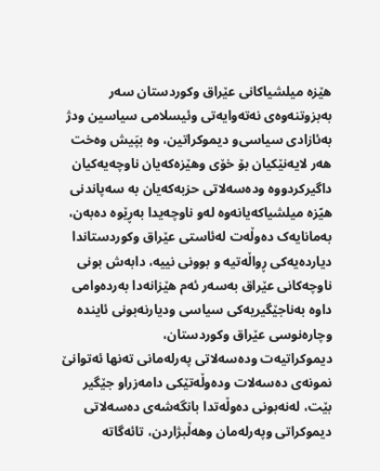هێزه‌ میلشیاکانی عێراق ‌وکوردستان سه‌ر به‌بزوتنه‌وه‌ی نه‌ته‌وایه‌تی ‌وئیسلامی سیاسین ‌ودژ به‌ئازادی سیاسی‌و دیموکراتین، وه‌ بپَیش وه‌خت هه‌ر لایه‌نێکیان بۆ خۆی ‌وهێزه‌که‌یان ناوچه‌یه‌کیان داگیرکردووه‌ ‌وده‌سه‌لاتی حزبه‌که‌یان به‌ سه‌پاندنی هیًزه‌ میلشیاکه‌یانه‌وه‌ له‌و ناوچه‌یدا به‌ڕێوه‌ ده‌به‌ن، به‌مانایه‌ک ده‌وڵه‌ت له‌ئاستی عێراق ‌وکوردستاندا دیارده‌یه‌کی ڕواڵه‌تیه‌ ‌و بوونی نییه‌، دابه‌ش بونی ناوچه‌کانی عێراق به‌سه‌ر ئه‌م هێزانه‌دا به‌رده‌وامی داوه‌ به‌ناجێگیریه‌کی سیاسی ‌ودیارنه‌بونی ئاینده‌ وچاره‌نوسی عێراق ‌وکوردستان، دیموکراتیه‌ت ‌وده‌سه‌لاتی په‌رله‌مانی ته‌نها ئه‌توانێ نمونه‌ی ده‌سه‌لات ‌وده‌وڵه‌تێکی دامه‌زراو جێگیر بێت، له‌نه‌بونی ده‌وڵه‌تدا بانگه‌شه‌ی ده‌سه‌لاتی دیموکراتی ‌وپه‌رله‌مان ‌وهه‌ڵبژاردن، تائه‌گاته‌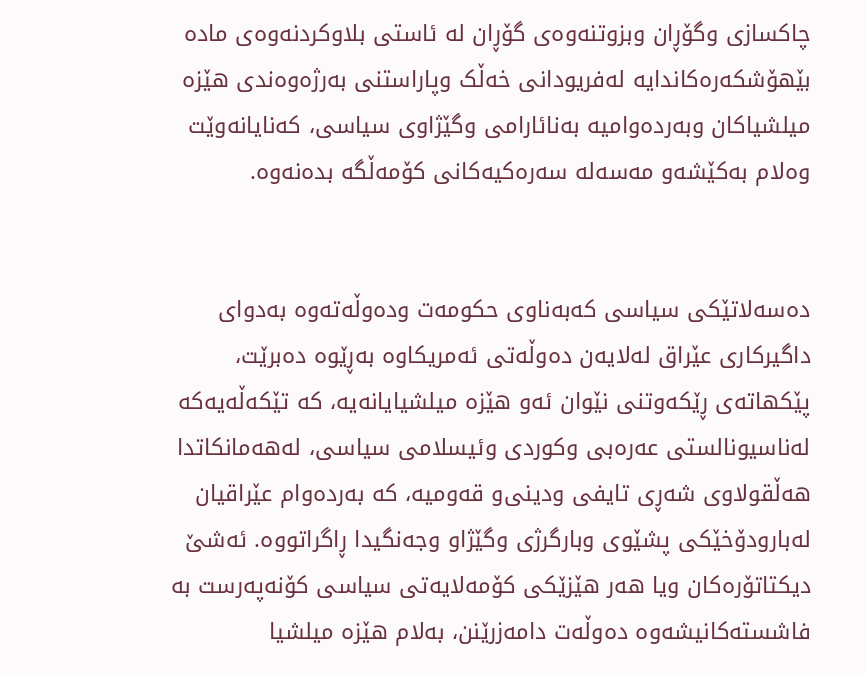چاکسازی ‌وگۆڕان ‌وبزوتنه‌وه‌ی گۆڕان له‌ ئاستی بلاوکردنه‌وه‌ی ماده‌ بێهۆشکه‌ره‌کاندایه‌ له‌فریودانی خه‌ڵک ‌وپاراستنی به‌رژه‌وه‌ندی هێزه‌ میلشیاکان ‌وبه‌رده‌وامیه‌ به‌نائارامی ‌وگێژاوی سیاسی، که‌نایانه‌وێت وه‌لام به‌کێشه‌‌و مه‌سه‌له‌ سه‌ره‌کیه‌کانی کۆمه‌ڵگه‌ بده‌نه‌وه‌.


ده‌سه‌لاتێکی سیاسی که‌به‌ناوی حکومه‌ت ‌وده‌وڵه‌ته‌وه‌ به‌دوای داگیرکاری عێراق له‌لایه‌ن ده‌وڵه‌تی ئه‌مریکاوه‌ به‌ڕێوه‌ ده‌برێت، پێکهاته‌ی ڕێکه‌وتنی نێوان ئه‌و هێزه‌ میلشیایانه‌یه‌، که‌ تێکه‌ڵه‌یه‌که‌ له‌ناسیونالستی عه‌ره‌بی ‌وکوردی ‌وئیسلامی سیاسی، له‌هه‌مانکاتدا هه‌ڵقولاوی شه‌ڕی تایفی ‌ودینی‌و قه‌ومیه‌، که‌ به‌رده‌وام عێراقیان له‌بارودۆخێکی پشێوی ‌وبارگرژی ‌وگێژاو ‌وجه‌نگیدا ڕاگراتووه‌. ئه‌شێ‌ دیکتاتۆره‌کان ‌ویا هه‌ر هێزێکی کۆمه‌لایه‌تی سیاسی کۆنه‌په‌رست به‌ فاشسته‌کانیشه‌وه‌ ده‌وڵه‌ت دامه‌زرێنن، به‌لام هێزه‌ میلشیا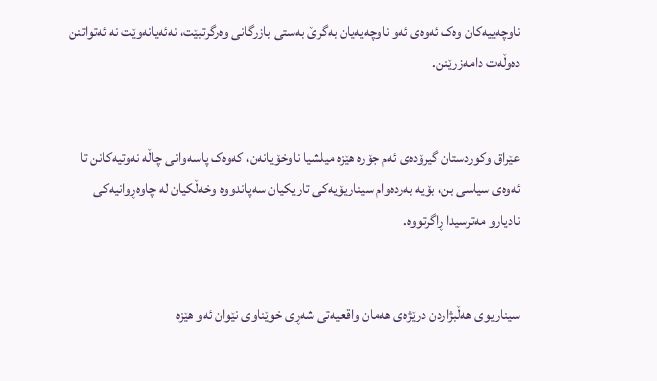ناوچه‌ییه‌کان وه‌ک ئه‌وه‌ی ئه‌و ناوچه‌یه‌یان به‌گرێ‌ به‌ستی بازرگانی وه‌رگرتبێت، نه‌ئه‌یانه‌وێت نه‌ ئه‌تواتنن ده‌وڵه‌ت دامه‌زرێنن.


عێراق ‌وکوردستان گیرۆده‌ی ئه‌م جۆره‌ هێزه‌ میلشیا ناوخۆیانه‌ن، که‌وه‌ک پاسه‌وانی چاڵه‌ نه‌وتیه‌کانن تا ئه‌وه‌ی سیاسی بن، بۆیه‌ به‌رده‌وام سیناریۆیه‌کی تاریکیان سه‌پاندووه‌ ‌وخه‌ڵکیان له‌ چاوه‌ڕوانیه‌کی نادیار‌و مه‌ترسیدا ڕاگرتووه‌.


سیناریوی هه‌ڵبژاردن درێژه‌ی هه‌مان واقعیه‌تی شه‌ڕی خوێناوی نێوان ئه‌و هێزه‌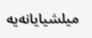میلشیایانه‌یه‌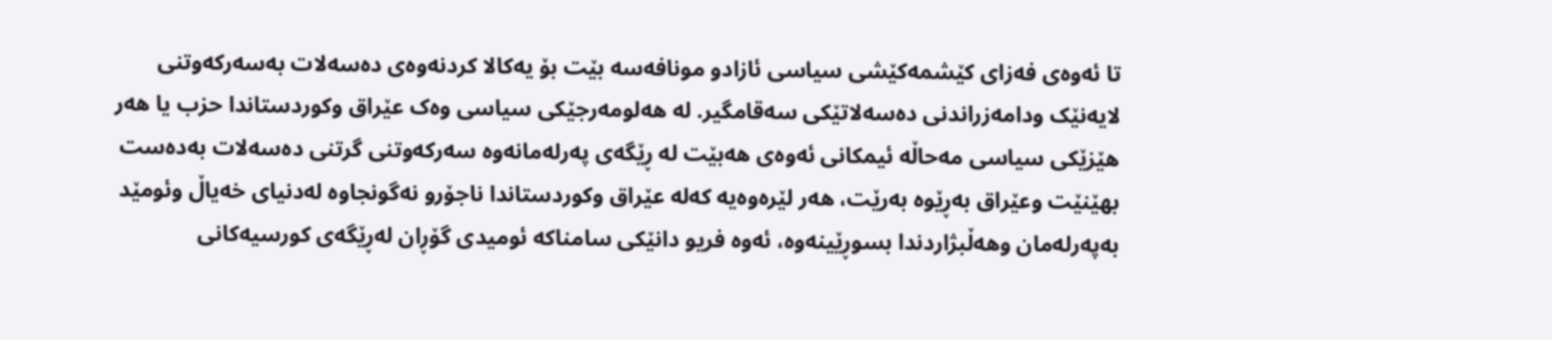تا ئه‌وه‌ی فه‌زای کێشمه‌کێشی سیاسی ئازاد‌و مونافه‌سه‌ بێت بۆ یه‌کالا کردنه‌وه‌ی ده‌سه‌لات به‌سه‌رکه‌وتنی لایه‌نێک ‌ودامه‌زراندنی ده‌سه‌لاتێکی سه‌قامگیر. له‌ هه‌لومه‌رجێکی سیاسی وه‌ک عێراق ‌وکوردستاندا حزب یا هه‌ر هێزێکی سیاسی مه‌حاڵه‌ ئیمکانی ئه‌وه‌ی هه‌بێت له‌ ڕێگه‌ی په‌رله‌مانه‌وه‌ سه‌رکه‌وتنی گرتنی ده‌سه‌لات به‌ده‌ست بهێنێت ‌وعێراق به‌ڕێوه‌ به‌رێت، هه‌ر لێره‌وه‌یه‌ که‌له‌ عێراق ‌وکوردستاندا ناجۆر‌و نه‌گونجاوه‌ له‌دنیای خه‌یاڵ ‌وئومێد به‌په‌رله‌مان ‌وهه‌ڵبژاردندا بسوڕێینه‌وه‌، ئه‌وه‌ فریو دانێکی سامناکه‌ ئومیدی گۆڕان له‌ڕێگه‌ی کورسیه‌کانی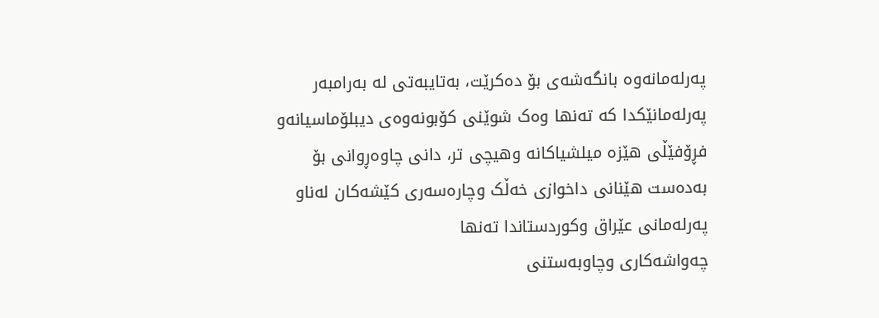په‌رله‌مانه‌وه‌ بانگه‌شه‌ی بۆ ده‌کرێت، به‌تایبه‌تی له‌ به‌رامبه‌ر په‌رله‌مانێکدا که‌ ته‌نها وه‌ک شوێنی کۆبونه‌وه‌ی دیبلۆماسیانه‌‌و فڕۆفێڵی هێزه‌ میلشیاکانه‌ ‌وهیچی تر، دانی چاوه‌ڕوانی بۆ به‌ده‌ست هێنانی داخوازی خه‌ڵک ‌وچاره‌سه‌ری کێشه‌کان له‌ناو په‌رله‌مانی عێراق ‌وکوردستاندا ته‌نها چه‌واشه‌کاری ‌وچاوبه‌ستنی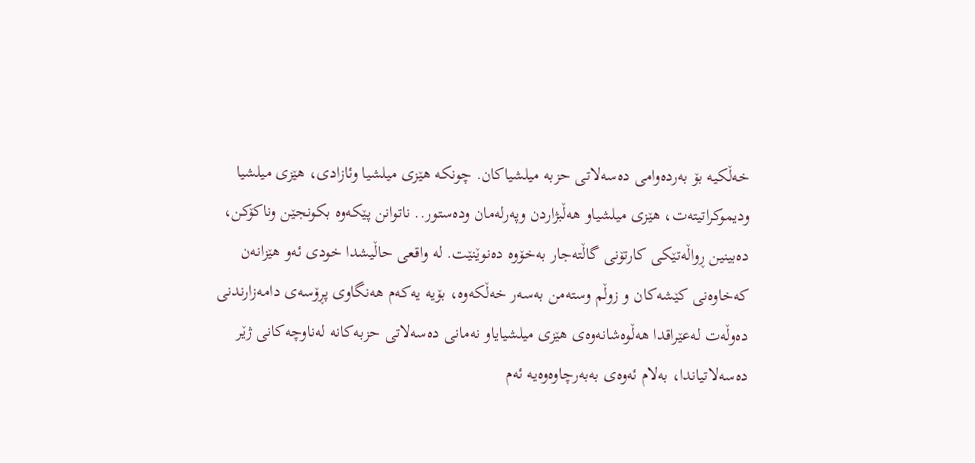خه‌ڵکیه‌ بۆ به‌رده‌وامی ده‌سه‌لاتی حزبه‌ میلشیاکان. چونکه‌ هێزی میلشیا وئازادی، هێزی میلشیا ودیموکراتیته‌ت، هێزی میلشیاو هه‌ڵبژاردن ‌وپه‌رله‌مان ‌وده‌ستور.. ناتوانن پێکه‌وه‌ بکونجێن ‌وناکۆکن، ده‌بینین ڕواڵه‌تێکی کارتۆنی گاڵته‌جار به‌خۆوه‌ ده‌نوێنێت. له‌ واقعی حاڵیشدا خودی ئه‌و هێزانه‌ن که‌خاوه‌نی کێشه‌کان ‌و زوڵم ‌وسته‌من به‌سه‌ر خه‌ڵکه‌وه‌، بۆیه‌ یه‌که‌م هه‌نگاوی پڕۆسه‌ی دامه‌زارندنی ده‌وڵه‌ت له‌عێراقدا هه‌ڵوه‌شانه‌وه‌ی هێزی میلشیایاو نه‌مانی ده‌سه‌لاتی حزبه‌کانه‌ له‌ناوچه‌کانی ژێر ده‌سه‌لاتیاندا، به‌لام ئه‌وه‌ی به‌به‌رچاوه‌وه‌یه‌ ئه‌م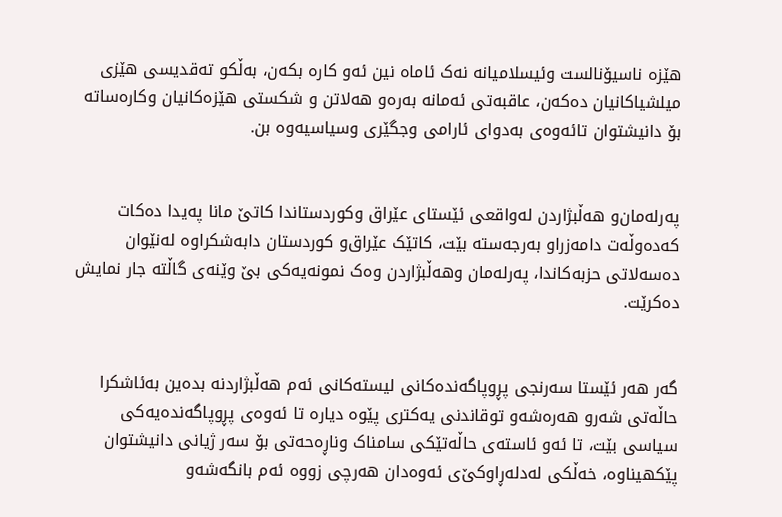هێزه‌ ناسیۆنالست ‌وئیسلامیانه‌ نه‌ک ئاماه‌ نین ئه‌و کاره‌ بکه‌ن، به‌ڵکو ته‌قدیسی هێزی میلشیاکانیان ده‌که‌ن، عاقبه‌تی ئه‌مانه‌ به‌ره‌و هه‌لاتن ‌و شکستی هێزه‌کانیان ‌وکاره‌ساته‌ بۆ دانیشتوان تائه‌وه‌ی به‌دوای ئارامی ‌وجگێری ‌وسیاسیه‌وه‌ بن.


په‌رله‌مان‌و هه‌ڵبژاردن له‌واقعی ئێستای عێراق ‌وکوردستاندا کاتێ‌ مانا په‌یدا ده‌کات که‌ده‌وڵه‌ت دامه‌زرا‌و به‌رجه‌سته‌ بێت، کاتێک عێراق‌و کوردستان دابه‌شکراوه‌ له‌نێوان ده‌سه‌لاتی حزبه‌کاندا، په‌رله‌مان ‌وهه‌ڵبژاردن وه‌ک نمونه‌یه‌کی بێ‌ وێنه‌ی گاڵته‌ جار نمایش ده‌کرێت.


گه‌ر هه‌ر ئێستا سه‌رنجی پڕوپاگه‌نده‌کانی لیسته‌کانی ئه‌م هه‌ڵبژاردنه‌ بده‌ین به‌ئاشکرا حاڵه‌تی شه‌رو هه‌ره‌شه‌و توقاندنی یه‌کتری پێوه‌ دیاره‌ تا ئه‌وه‌ی پڕوپاگه‌نده‌یه‌کی سیاسی بێت، تا ئه‌و ئاسته‌ی حاڵه‌تێکی سامناک ‌وناڕه‌حه‌تی بۆ سه‌ر ژیانی دانیشتوان پێکهیناوه‌، خه‌ڵکی له‌دله‌ڕاوکێ‌ی ئه‌وه‌دان هه‌رچی زووه‌ ئه‌م بانگه‌شه‌‌و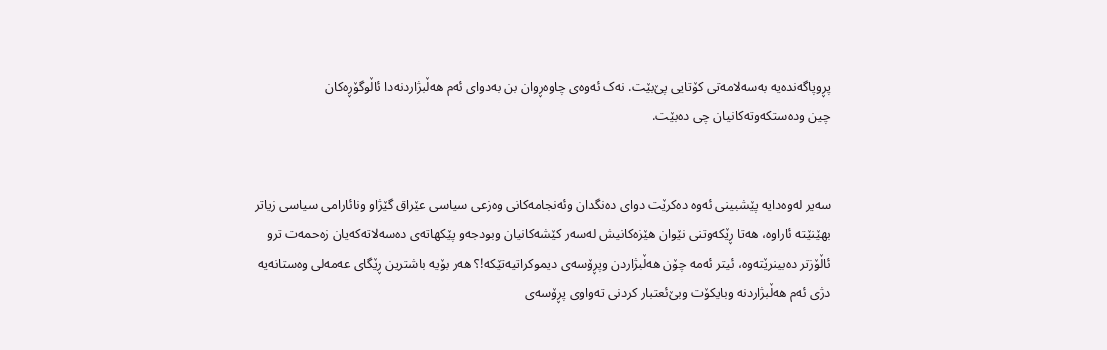پڕوپاگه‌نده‌یه‌ به‌سه‌لامه‌تی کۆتایی پێ‌بێت. نه‌ک ئه‌وه‌ی چاوه‌ڕوان بن به‌دوای ئه‌م هه‌ڵبژاردنه‌دا ئاڵوگۆڕه‌کان چین ‌وده‌ستکه‌وته‌کانیان چی ده‌بێت.


سه‌یر له‌وه‌دایه‌ پێشبینی ئه‌وه‌ ده‌کرێت دوای ده‌نگدان ‌وئه‌نجامه‌کانی وه‌زعی سیاسی عێراق گێژاو ‌ونائارامی سیاسی زیاتر بهێنێته‌ ئاراوه‌، هه‌تا ڕێکه‌وتنی نێوان هێزه‌کانیش له‌سه‌ر کێشه‌کانیان ‌وبودجه‌‌و پێکهاته‌ی ده‌سه‌لاته‌که‌یان زه‌حمه‌ت ترو ئاڵۆزتر ده‌بینرێته‌وه‌، ئیتر ئه‌مه‌ چۆن هه‌ڵبژاردن ‌وپڕۆسه‌ی دیموکراتیه‌تێکه‌!؟ هه‌ر بۆیه‌ باشترین ڕێگای عه‌مه‌لی وه‌ستانه‌یه‌ دژی ئه‌م هه‌ڵبژاردنه‌ وبایکۆت ‌وبێ‌ئعتبار کردنی ته‌واوی پڕۆسه‌ی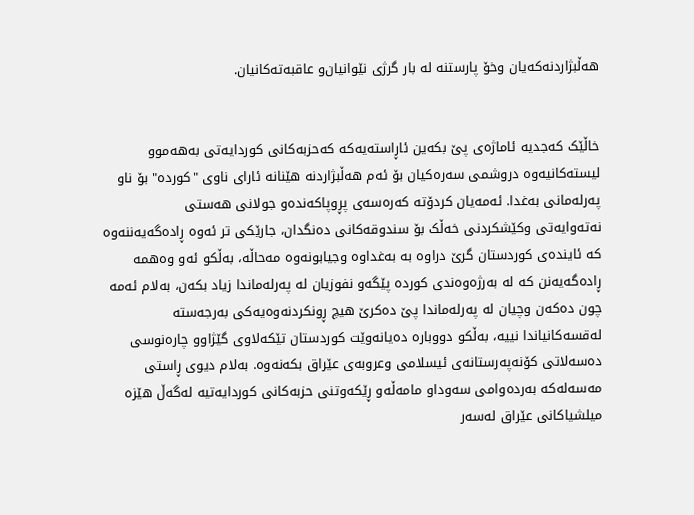هه‌ڵبژاردنه‌که‌یان ‌وخۆ پارستنه‌ له‌ بار گرژی نێوانیان‌و عاقبه‌ته‌کانیان.


خاڵێک که‌جدیه‌ ئاماژه‌ی پێ‌ بکه‌ین ئاڕاسته‌یه‌که‌ که‌حزبه‌کانی کوردایه‌تی به‌هه‌موو لیسته‌کانیه‌وه‌ دروشمی سه‌ره‌کیان بۆ ئه‌م هه‌ڵبژاردنه‌ هێنانه‌ ئارای ناوی "کورده‌" بۆ ناو په‌رله‌مانی به‌غدا. ئه‌مه‌یان کردۆته‌ که‌ره‌سه‌ی پڕوپاکه‌نده‌و جولانی هه‌ستی نه‌ته‌وایه‌تی ‌وکێشکردنی خه‌ڵک بۆ سندوقه‌کانی ده‌نگدان، جارێکی تر ئه‌وه‌ ڕاده‌گه‌یه‌ننه‌وه‌ که‌ ئاینده‌ی کوردستان گرێ‌ دراوه‌ به‌ به‌غداوه‌ وجیابونه‌وه‌ مه‌حاڵه‌، به‌ڵکو ئه‌و وه‌همه‌ ڕاده‌گه‌یه‌نن که‌ له‌ به‌رژه‌وه‌ندی کورده‌ پێگه‌و نفوزیان له‌ په‌رله‌ماندا زیاد بکه‌ن، به‌لام ئه‌مه‌ چون ده‌که‌ن ‌وچیان له‌ په‌رله‌ماندا پێ‌ ده‌کرێ‌ هیچ ڕونکردنه‌وه‌یه‌کی به‌رجه‌سته‌ له‌قسه‌کانیاندا نییه‌، به‌ڵکو دووباره‌ ده‌یانه‌وێت کوردستان تێکه‌لاوی گێژاو‌و چاره‌نوسی ده‌سه‌لاتی کۆنه‌په‌رستانه‌ی ئیسلامی ‌وعروبه‌ی عێراق بکه‌نه‌وه‌. به‌لام دیوی ڕاستی مه‌سه‌له‌که‌ به‌رده‌وامی سه‌وداو مامه‌ڵه‌‌و ڕێکه‌وتنی حزبه‌کانی کوردایه‌تیه‌ له‌گه‌ڵ هێزه‌ میلشیاکانی عێراق له‌سه‌ر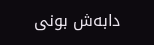دابه‌ش بونی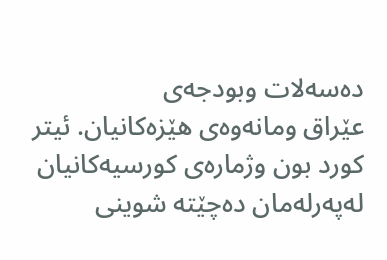ده‌سه‌لات ‌وبودجه‌ی عێراق ‌ومانه‌وه‌ی هێزه‌کانیان. ئیتر کورد بون ‌وژماره‌ی کورسیه‌کانیان له‌په‌رله‌مان ده‌چێته‌ شوینی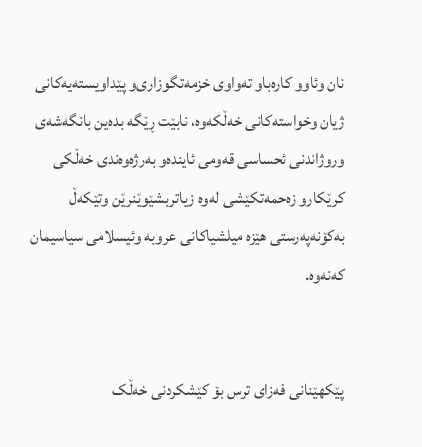نان ‌وئاو‌و کاره‌با‌و ته‌واوی خزمه‌تگوزاری‌و پێداویسته‌یه‌کانی ژیان ‌وخواسته‌کانی خه‌ڵکه‌وه‌، نابێت ڕێگه‌ بده‌ین بانگه‌شه‌ی وروژاندنی ئحساسی قه‌ومی ئاینده‌و به‌رژه‌وه‌ندی خه‌ڵکی کرێکار‌و زه‌حمه‌تکێشی له‌وه‌ زیاتربشێوێنرێن ‌وتێکه‌ڵ به‌کۆنه‌په‌رستی هێزه‌ میلشیاکانی عروبه‌ ‌وئیسلامی سیاسیمان که‌نه‌وه‌.


پێکهێنانی فه‌زای ترس بۆ کێشکردنی خه‌ڵک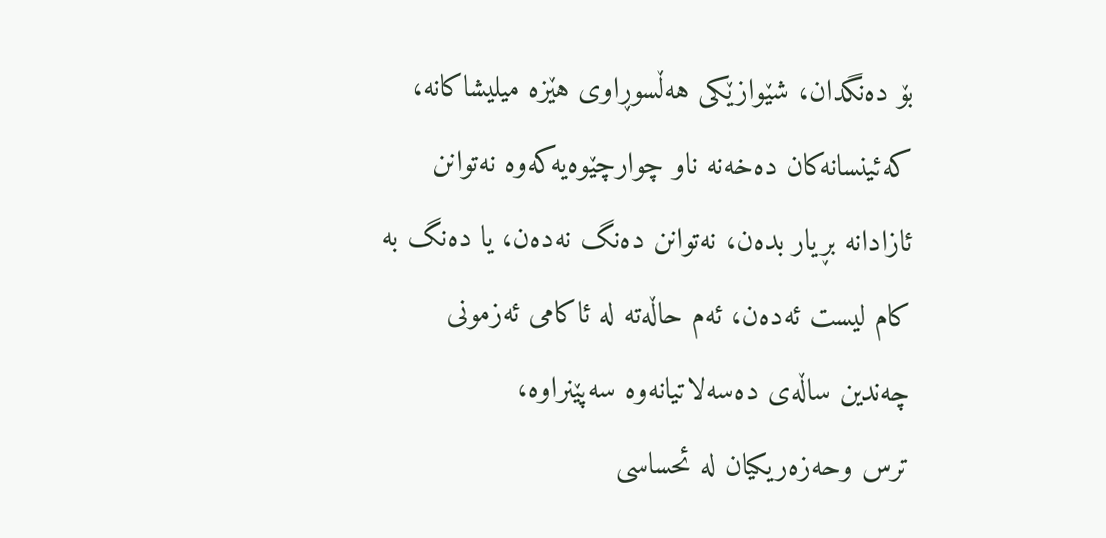بۆ ده‌نگدان، شێوازێکی هه‌ڵسوڕاوی هێزه‌ میلیشاکانه‌، که‌ئینسانه‌کان ده‌خه‌نه‌ ناو چوارچێوه‌یه‌که‌وه‌ نه‌توانن ئازادانه‌ بڕیار بده‌ن، نه‌توانن ده‌نگ نه‌ده‌ن، یا ده‌نگ به‌ کام لیست ئه‌ده‌ن، ئه‌م حاڵه‌ته له‌ ئاکامی ئه‌زمونی چه‌ندین ساڵه‌ی ده‌سه‌لاتیانه‌وه‌ سه‌پێنراوه‌، ترس ‌وحه‌زه‌ریکیان له‌ ئحساسی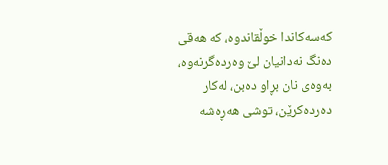که‌سه‌کاندا خوڵقاندوه‌، که‌ هه‌قی ده‌نگ نه‌دانیان لێ‌ وه‌رده‌گرنه‌وه‌، به‌وه‌ی نان بڕاو ده‌بن، له‌کار ده‌رده‌کرێن، توشی هه‌ڕه‌شه‌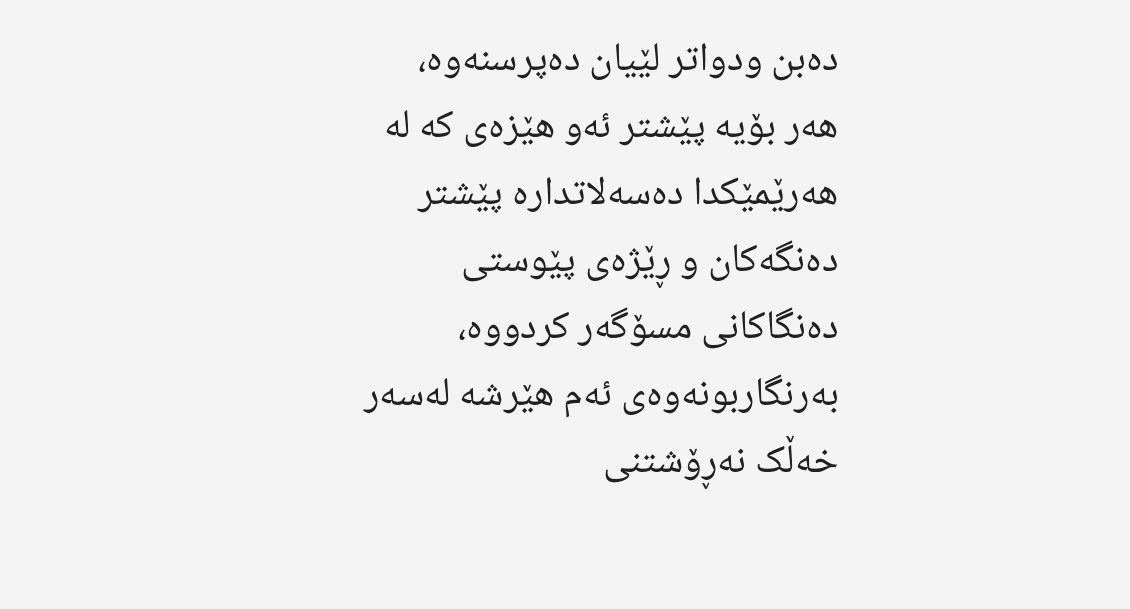ده‌بن ‌ودواتر لێیان ده‌پرسنه‌وه‌، هه‌ر بۆیه‌ پێشتر ئه‌و هێزه‌ی که‌ له‌ هه‌رێمێکدا ده‌سه‌لاتداره‌ پێشتر ده‌نگه‌کان ‌و ڕێژه‌ی پێوستی ده‌نگاکانی مسۆگه‌ر کردووه‌، به‌رنگاربونه‌وه‌ی ئه‌م هێرشه‌ له‌سه‌ر خه‌ڵک نه‌ڕۆشتنی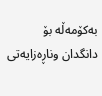به‌کۆمه‌ڵه‌ بۆ دانگدان ‌وناڕه‌زایه‌تی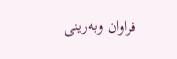فراوان ‌وبه‌رینی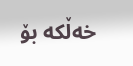خه‌ڵکه‌ بۆ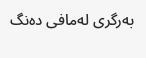به‌رگری له‌مافی ده‌نگ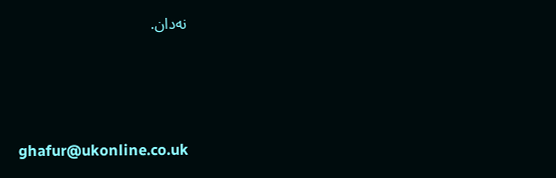نه‌دان.





ghafur@ukonline.co.uk